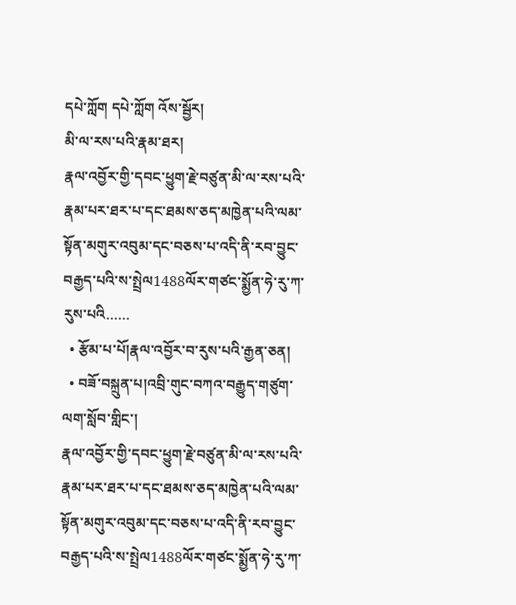དཔེ་ཀློག དཔེ་ཀློག འོས་སྦྱོར།
མི་ལ་རས་པའི་རྣམ་ཐར།
རྣལ་འབྱོར་གྱི་དབང་ཕྱུག་རྗེ་བཙུན་མི་ལ་རས་པའི་རྣམ་པར་ཐར་པ་དང་ཐམས་ཅད་མཁྱེན་པའི་ལམ་སྟོན་མགུར་འབུམ་དང་བཅས་པ་འདི་ནི་རབ་བྱུང་བརྒྱད་པའི་ས་སྤྲེལ1488ལོར་གཙང་སྨྱོན་ཧེ་རུ་ཀ་རུས་པའི……
  • རྩོམ་པ་པོ།རྣལ་འབྱོར་བ་རུས་པའི་རྒྱན་ཅན།
  • བཟོ་བསྐྲུན་པ།འབྲི་གུང་བཀའ་བརྒྱུད་གཙུག་ལག་སློབ་གླིང་།
རྣལ་འབྱོར་གྱི་དབང་ཕྱུག་རྗེ་བཙུན་མི་ལ་རས་པའི་རྣམ་པར་ཐར་པ་དང་ཐམས་ཅད་མཁྱེན་པའི་ལམ་སྟོན་མགུར་འབུམ་དང་བཅས་པ་འདི་ནི་རབ་བྱུང་བརྒྱད་པའི་ས་སྤྲེལ1488ལོར་གཙང་སྨྱོན་ཧེ་རུ་ཀ་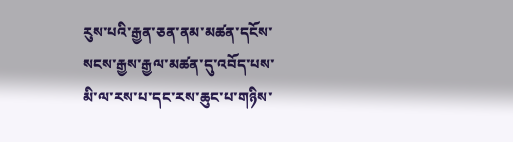རུས་པའི་རྒྱན་ཅན་ནམ་མཚན་དངོས་སངས་རྒྱས་རྒྱལ་མཚན་དུ་འབོད་པས་མི་ལ་རས་པ་དང་རས་ཆུང་པ་གཉིས་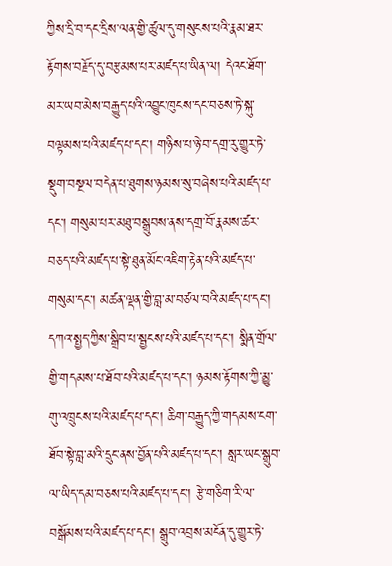ཀྱིས་དྲི་བ་དང་དྲིས་ལན་གྱི་ཚུལ་དུ་གསུངས་པའི་རྣམ་ཐར་རྟོགས་བརྗོད་དུ་བརྩམས་པར་མཛད་པ་ཡིན་ལ། དེའང་ཐོག་མར་ཡབ་མེས་བརྒྱུད་པའི་འབྱུང་ཁུངས་དང་བཅས་ཏེ་སྐུ་བལྟམས་པའི་མཛད་པ་དང་། གཉིས་པ་ཉེ་བ་དགྲ་རུ་གྱུར་ཏེ་སྡུག་བསྔལ་བདེན་པ་ཐུགས་ཉམས་སུ་བཞེས་པའི་མཛད་པ་དང་། གསུམ་པར་མཐུ་བསྒྲུབས་ནས་དགྲ་བོ་རྣམས་ཚར་བཅད་པའི་མཛད་པ་སྟེ་ཐུན་མོང་འཇིག་རྟེན་པའི་མཛད་པ་གསུམ་དང་། མཚན་ལྡན་གྱི་བླ་མ་བཙལ་བའི་མཛད་པ་དང་། དཀའ་སྤྱད་ཀྱིས་སྒྲིབ་པ་སྦྱངས་པའི་མཛད་པ་དང་། སྨིན་གྲོལ་གྱི་གདམས་པ་ཐོབ་པའི་མཛད་པ་དང་། ཉམས་རྟོགས་ཀྱི་མྱུ་གུ་འཁྲུངས་པའི་མཛད་པ་དང་། ཆིག་བརྒྱུད་ཀྱི་གདམས་ངག་ཐོབ་སྟེ་བླ་མའི་དྲུང་ནས་བྱོན་པའི་མཛད་པ་དང་། སླར་ཡང་སྒྲུབ་ལ་ཡིད་དམ་བཅས་པའི་མཛད་པ་དང་། རྩེ་གཅིག་རི་ལ་བསྒོམས་པའི་མཛད་པ་དང་། སྒྲུབ་འབྲས་མངོན་དུ་གྱུར་ཏེ་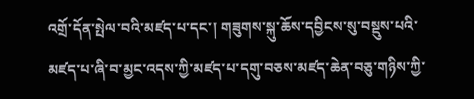འགྲོ་དོན་སྤེལ་བའི་མཛད་པ་དང་། གཟུགས་སྐུ་ཆོས་དབྱིངས་སུ་བསྡུས་པའི་མཛད་པ་ཞི་བ་མྱང་འདས་ཀྱི་མཛད་པ་དགུ་བཅས་མཛད་ཆེན་བཅུ་གཉིས་ཀྱི་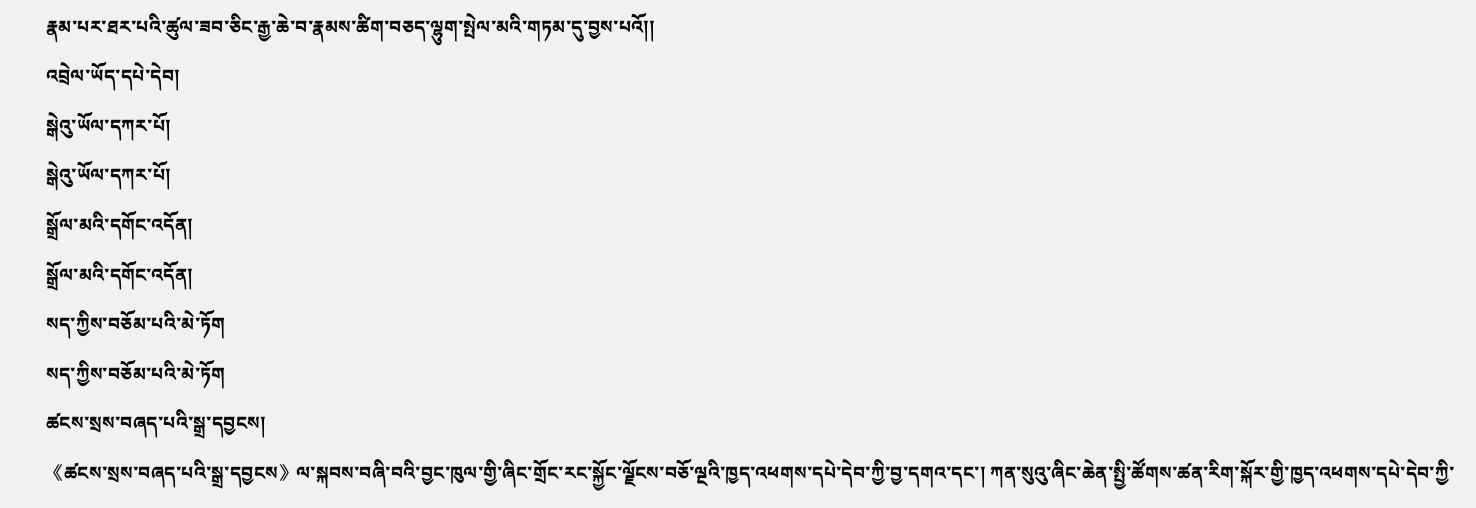རྣམ་པར་ཐར་པའི་ཚུལ་ཟབ་ཅིང་རྒྱ་ཆེ་བ་རྣམས་ཚིག་བཅད་ལྷུག་སྤེལ་མའི་གཏམ་དུ་བྱས་པའོ།།
འབྲེལ་ཡོད་དཔེ་དེབ།
སྒེའུ་ཡོལ་དཀར་པོ།
སྒེའུ་ཡོལ་དཀར་པོ།
སྒྲོལ་མའི་དགོང་འདོན།
སྒྲོལ་མའི་དགོང་འདོན།
སད་ཀྱིས་བཅོམ་པའི་མེ་ཏོག
སད་ཀྱིས་བཅོམ་པའི་མེ་ཏོག
ཚངས་སྲས་བཞད་པའི་སྒྲ་དབྱངས།
《ཚངས་སྲས་བཞད་པའི་སྒྲ་དབྱངས》ལ་སྐབས་བཞི་བའི་བྱང་ཁུལ་གྱི་ཞིང་གྲོང་རང་སྐྱོང་ལྗོངས་བཅོ་ལྔའི་ཁྱད་འཕགས་དཔེ་དེབ་ཀྱི་བྱ་དགའ་དང་། ཀན་སུའུ་ཞིང་ཆེན་སྤྱི་ཚོགས་ཚན་རིག་སྐོར་གྱི་ཁྱད་འཕགས་དཔེ་དེབ་ཀྱི་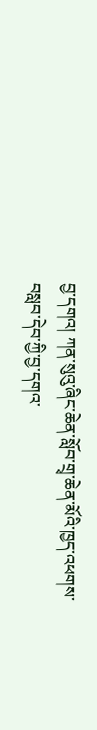བྱ་དགའ། ཀན་སུའུ་ཞིང་ཆེན་སློབ་གྲྭ་ཆེན་མོའི་ཁྱད་འཕགས་བསླབ་དེབ་ཀྱི་བྱ་དགའ་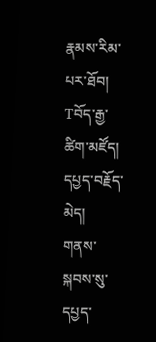རྣམས་རིམ་པར་ཐོབ།
Tབོད་རྒྱ་ཚིག་མཛོད།
དཔྱད་བརྗོད་མེད།
གནས་སྐབས་སུ་དཔྱད་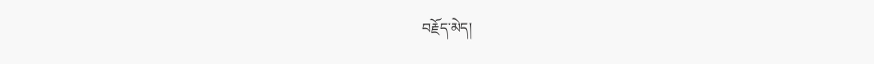བརྗོད་མེད།